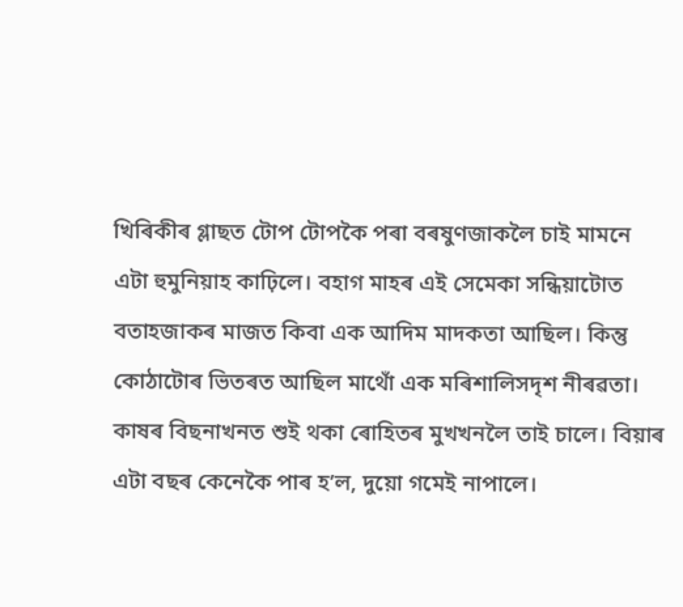খিৰিকীৰ গ্লাছত টোপ টোপকৈ পৰা বৰষুণজাকলৈ চাই মামনে এটা হুমুনিয়াহ কাঢ়িলে। বহাগ মাহৰ এই সেমেকা সন্ধিয়াটোত বতাহজাকৰ মাজত কিবা এক আদিম মাদকতা আছিল। কিন্তু কোঠাটোৰ ভিতৰত আছিল মাথোঁ এক মৰিশালিসদৃশ নীৰৱতা। কাষৰ বিছনাখনত শুই থকা ৰোহিতৰ মুখখনলৈ তাই চালে। বিয়াৰ এটা বছৰ কেনেকৈ পাৰ হ’ল, দুয়ো গমেই নাপালে।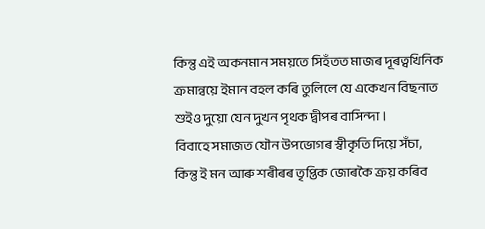কিন্তু এই অকনমান সময়তে সিহঁতত মাজৰ দূৰত্বখিনিক ক্ৰমান্বয়ে ইমান বহল কৰি তুলিলে যে একেখন বিছনাত শুইও দুয়ো যেন দুখন পৃথক দ্বীপৰ বাসিন্দা।
বিবাহে সমাজত যৌন উপভোগৰ স্বীকৃতি দিয়ে সঁচা, কিন্তু ই মন আৰু শৰীৰৰ তৃপ্তিক জোৰকৈ ক্ৰয় কৰিব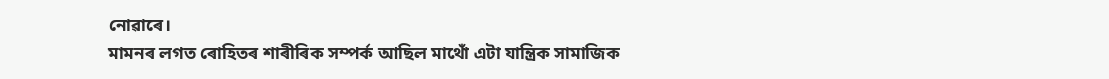নোৱাৰে।
মামনৰ লগত ৰোহিতৰ শাৰীৰিক সম্পৰ্ক আছিল মাথোঁ এটা যান্ত্ৰিক সামাজিক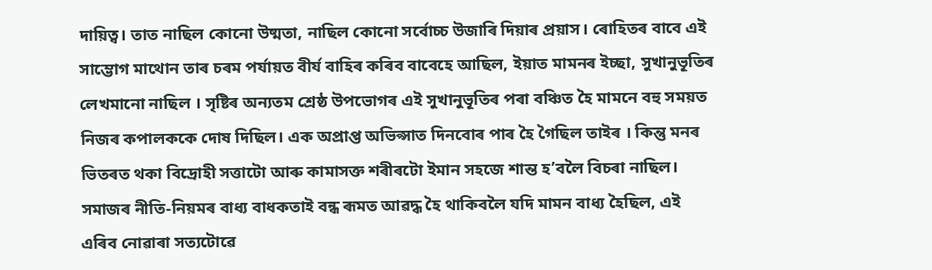দায়িত্ব। তাত নাছিল কোনো উষ্মতা, নাছিল কোনো সৰ্বোচ্চ উজাৰি দিয়াৰ প্ৰয়াস। ৰোহিতৰ বাবে এই সাম্ভোগ মাথোন তাৰ চৰম পৰ্যায়ত বীৰ্য বাহিৰ কৰিব বাবেহে আছিল, ইয়াত মামনৰ ইচ্ছা, সুখানুভূতিৰ লেখমানো নাছিল । সৃষ্টিৰ অন্যতম শ্ৰেষ্ঠ উপভোগৰ এই সুখানুভূতিৰ পৰা বঞ্চিত হৈ মামনে বহু সময়ত নিজৰ কপালককে দোষ দিছিল। এক অপ্ৰাপ্ত অভিপ্সাত দিনবোৰ পাৰ হৈ গৈছিল তাইৰ । কিন্তু মনৰ ভিতৰত থকা বিদ্ৰোহী সত্তাটো আৰু কামাসক্ত শৰীৰটো ইমান সহজে শান্ত হ’বলৈ বিচৰা নাছিল। সমাজৰ নীতি-নিয়মৰ বাধ্য বাধকতাই বন্ধ ৰূমত আৱদ্ধ হৈ থাকিবলৈ যদি মামন বাধ্য হৈছিল, এই এৰিব নোৱাৰা সত্যটোৱে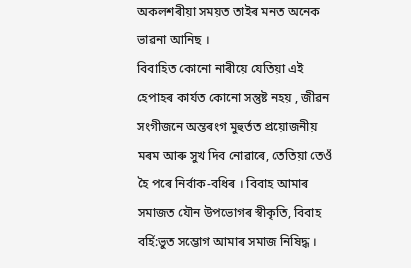অকলশৰীয়া সময়ত তাইৰ মনত অনেক ভাৱনা আনিছ ।
বিবাহিত কোনো নাৰীয়ে যেতিয়া এই হেপাহৰ কাৰ্যত কোনো সন্তুষ্ট নহয় , জীৱন সংগীজনে অন্তৰংগ মুহুৰ্তত প্ৰয়োজনীয় মৰম আৰু সুখ দিব নোৱাৰে, তেতিয়া তেওঁ হৈ পৰে নিৰ্বাক-বধিৰ । বিবাহ আমাৰ সমাজত যৌন উপভোগৰ স্বীকৃতি, বিবাহ বৰ্হি:ভুত সম্ভোগ আমাৰ সমাজ নিষিদ্ধ ।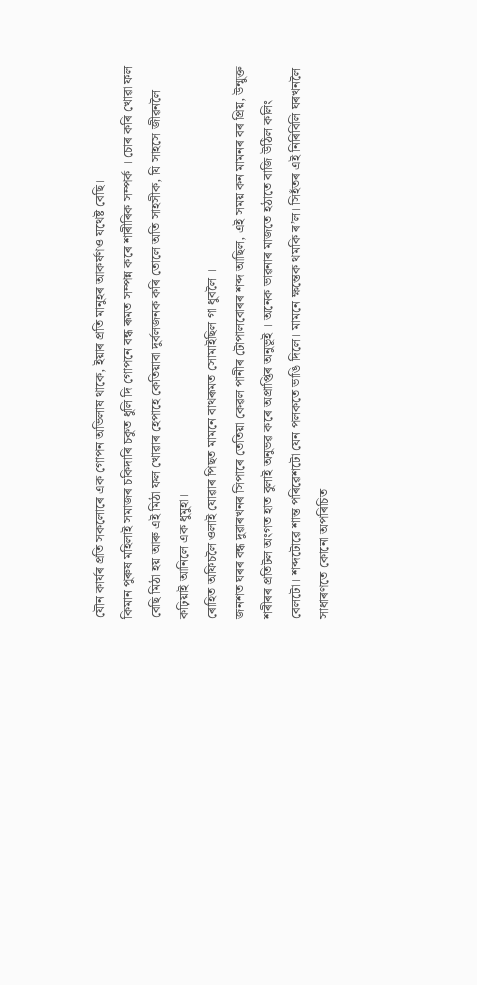যৌন কাৰ্যৰ প্ৰতি সকলোৰে এক গোপন অভিলাষ থাকে, ইয়াৰ প্ৰতি মানুহৰ আকৰ্ষণও যথেষ্ট বেছি।
কিমান পুৰুষ মহিলাই সমাজৰ চকিদাৰি চকুত ধুলি দি গোপনে বন্ধ ৰূমত সম্পন্ন কৰে শাৰীৰিক সম্পৰ্ক । চোৰ কৰি খোৱা ফল বেছি মিঠা হয় আৰু এই মিঠা ফল খোৱাৰ হেপাহে কেতিয়াবা দুৰ্বলজনক কৰি তোলে অতি সাহসীক, যি সাহসে জীৱনলৈ কঢ়িয়াই আনিলে এক ধুমুহা।
ৰোহিত অফিচলৈ ওলাই যোৱাৰ পিছত মামনে বাথৰূমত সোমাইছিল গা ধুবলৈ ।
জনশত ঘৰৰ বন্ধ দুৱাৰখনৰ সিপাৰে তেতিয়া কেৱল পানীৰ টোপালবোৰৰ শব্দ আছিল, এই সময় কন মামনৰ বৰ প্ৰিয়, উন্মুক্ত শৰীৰৰ প্ৰতিটল অংগত হাত বুলাই অনুভৱ কৰে অপ্ৰাপ্তিৰ অনুভূই । অনেক ভাৱনাৰ মাজতে হঠাতে বাজি উঠিল কলিং বেলটো। শব্দটোৱে শান্ত পৰিৱেশটো যেন পলকতে ভাঙি দিলে। মামনে ক্ষন্তেক থমকি ৰ’ল। সিহঁতৰ এই নিৰিবিলি ঘৰখনলৈ সাধাৰণতে কোনো অপৰিচিত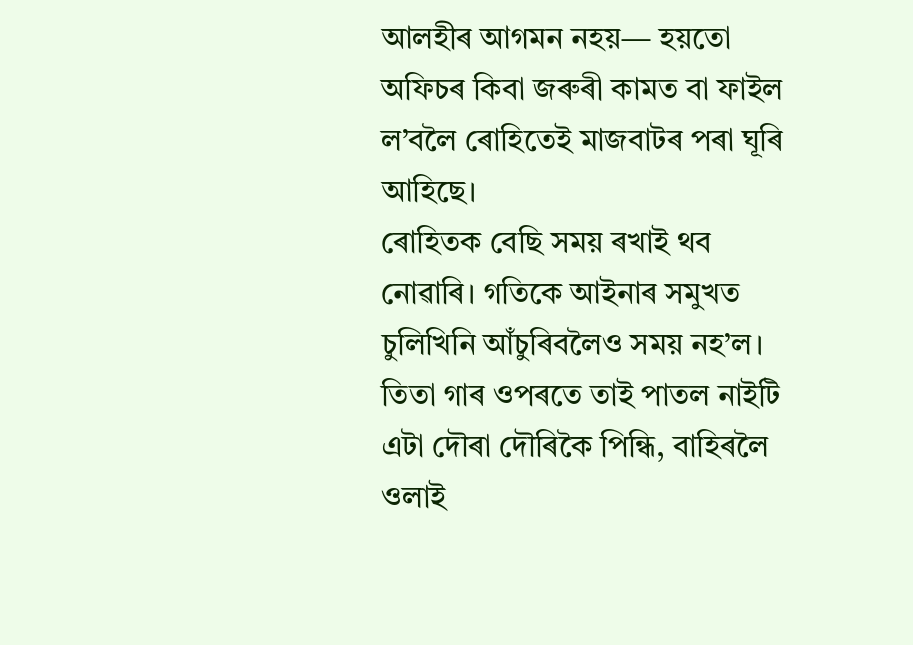আলহীৰ আগমন নহয়— হয়তো অফিচৰ কিবা জৰুৰী কামত বা ফাইল ল’বলৈ ৰোহিতেই মাজবাটৰ পৰা ঘূৰি আহিছে।
ৰোহিতক বেছি সময় ৰখাই থব নোৱাৰি। গতিকে আইনাৰ সমুখত চুলিখিনি আঁচুৰিবলৈও সময় নহ’ল। তিতা গাৰ ওপৰতে তাই পাতল নাইটি এটা দৌৰা দৌৰিকৈ পিন্ধি, বাহিৰলৈ ওলাই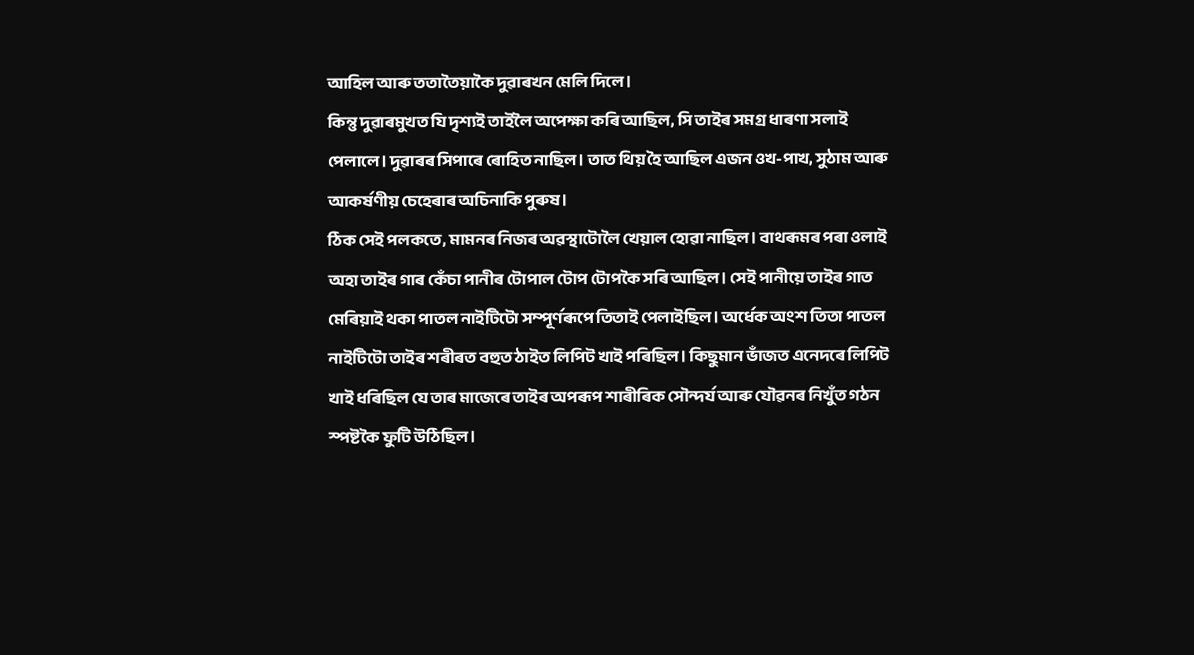আহিল আৰু ততাতৈয়াকৈ দুৱাৰখন মেলি দিলে।
কিন্তু দুৱাৰমুখত যি দৃশ্যই তাইলৈ অপেক্ষা কৰি আছিল, সি তাইৰ সমগ্ৰ ধাৰণা সলাই পেলালে। দুৱাৰৰ সিপাৰে ৰোহিত নাছিল। তাত থিয় হৈ আছিল এজন ওখ-পাখ, সুঠাম আৰু আকৰ্ষণীয় চেহেৰাৰ অচিনাকি পুৰুষ।
ঠিক সেই পলকতে, মামনৰ নিজৰ অৱস্থাটোলৈ খেয়াল হোৱা নাছিল। বাথৰূমৰ পৰা ওলাই অহা তাইৰ গাৰ কেঁচা পানীৰ টোপাল টোপ টোপকৈ সৰি আছিল। সেই পানীয়ে তাইৰ গাত মেৰিয়াই থকা পাতল নাইটিটো সম্পূৰ্ণৰূপে তিতাই পেলাইছিল। অৰ্ধেক অংশ তিতা পাতল নাইটিটো তাইৰ শৰীৰত বহুত ঠাইত লিপিট খাই পৰিছিল। কিছুমান ভাঁজত এনেদৰে লিপিট খাই ধৰিছিল যে তাৰ মাজেৰে তাইৰ অপৰূপ শাৰীৰিক সৌন্দৰ্য আৰু যৌৱনৰ নিখুঁত গঠন স্পষ্টকৈ ফুটি উঠিছিল।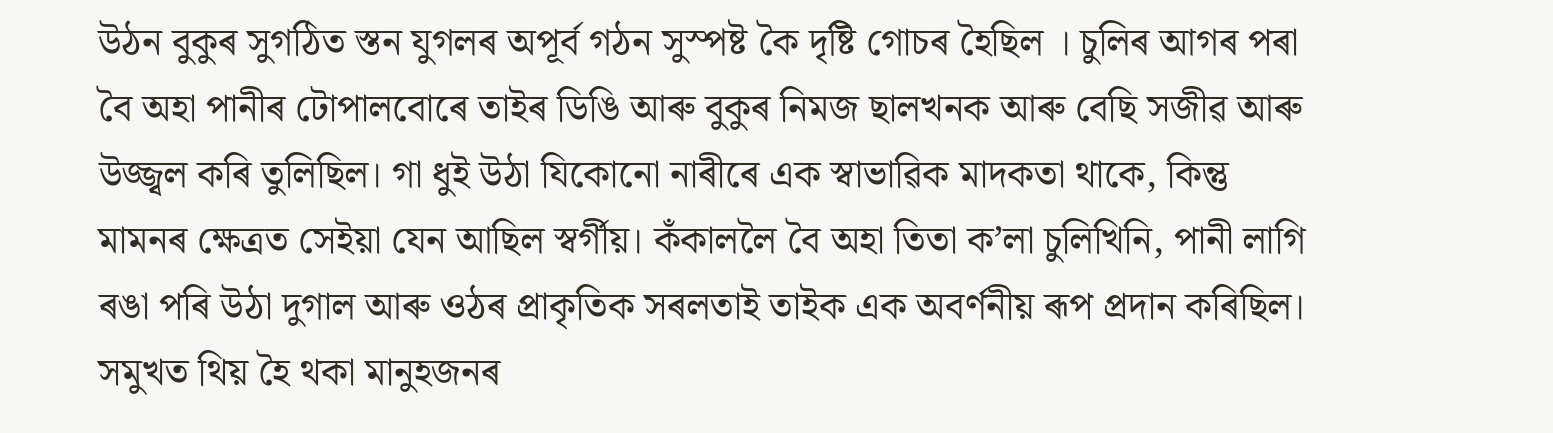উঠন বুকুৰ সুগঠিত স্তন যুগলৰ অপূৰ্ব গঠন সুস্পষ্ট কৈ দৃষ্টি গোচৰ হৈছিল । চুলিৰ আগৰ পৰা বৈ অহা পানীৰ টোপালবোৰে তাইৰ ডিঙি আৰু বুকুৰ নিমজ ছালখনক আৰু বেছি সজীৱ আৰু উজ্জ্বল কৰি তুলিছিল। গা ধুই উঠা যিকোনো নাৰীৰে এক স্বাভাৱিক মাদকতা থাকে, কিন্তু মামনৰ ক্ষেত্ৰত সেইয়া যেন আছিল স্বৰ্গীয়। কঁকাললৈ বৈ অহা তিতা ক’লা চুলিখিনি, পানী লাগি ৰঙা পৰি উঠা দুগাল আৰু ওঠৰ প্ৰাকৃতিক সৰলতাই তাইক এক অবৰ্ণনীয় ৰূপ প্ৰদান কৰিছিল।
সমুখত থিয় হৈ থকা মানুহজনৰ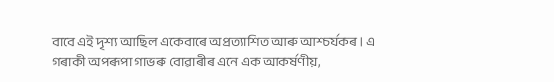বাবে এই দৃশ্য আছিল একেবাৰে অপ্ৰত্যাশিত আৰু আশ্চৰ্যকৰ। এ গৰাকী অপৰূপা গাভৰু বোৱাৰীৰ এনে এক আকৰ্ষণীয়,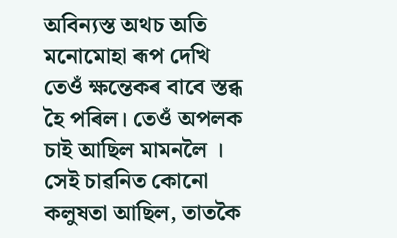অবিন্যস্ত অথচ অতি মনোমোহা ৰূপ দেখি তেওঁ ক্ষন্তেকৰ বাবে স্তব্ধ হৈ পৰিল। তেওঁ অপলক চাই আছিল মামনলৈ । সেই চাৱনিত কোনো কলুষতা আছিল, তাতকৈ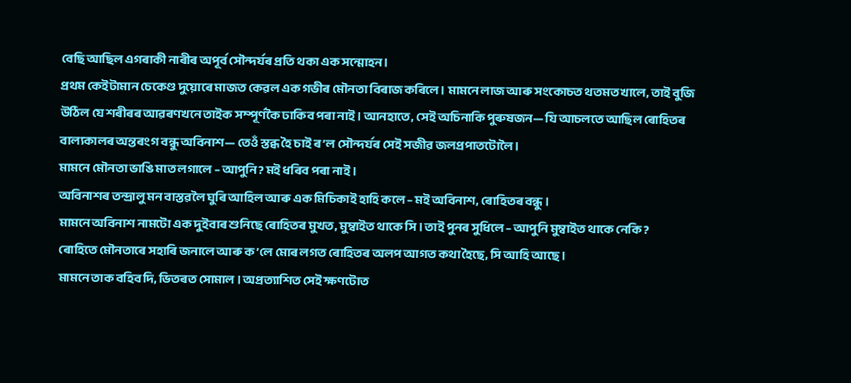বেছি আছিল এগৰাকী নাৰীৰ অপূৰ্ব সৌন্দৰ্যৰ প্ৰতি থকা এক সন্মোহন।
প্ৰথম কেইটামান চেকেণ্ড দুয়োৰে মাজত কেৱল এক গভীৰ মৌনতা বিৰাজ কৰিলে। মামনে লাজ আৰু সংকোচত থতমত খালে, তাই বুজি উঠিল যে শৰীৰৰ আৱৰণখনে তাইক সম্পূৰ্ণকৈ ঢাকিব পৰা নাই। আনহাতে, সেই অচিনাকি পুৰুষজন— যি আচলতে আছিল ৰোহিতৰ বাল্যকালৰ অন্তৰংগ বন্ধু অবিনাশ— তেওঁ স্তব্ধ হৈ চাই ৰ’ল সৌন্দৰ্যৰ সেই সজীৱ জলপ্ৰপাতটোলৈ।
মামনে মৌনতা ভাঙি মাত লগালে – আপুনি ? মই ধৰিব পৰা নাই ।
অবিনাশৰ তন্দ্ৰালু মন বাস্তৱলৈ ঘুৰি আহিল আৰু এক মিচিকাই হাহি কলে – মই অবিনাশ, ৰোহিতৰ বন্ধু ।
মামনে অবিনাশ নামটো এক দুইবাৰ শুনিছে ৰোহিতৰ মুখত, মুম্বাইত থাকে সি । তাই পুনৰ সুধিলে – আপুনি মুম্বাইত থাকে নেকি ?
ৰোহিতে মৌনতাৰে সহাৰি জনালে আৰু ক’লে মোৰ লগত ৰোহিতৰ অলপ আগত কথা হৈছে, সি আহি আছে ।
মামনে তাক বহিব দি, ভিতৰত সোমাল । অপ্ৰত্যাশিত সেই ক্ষণটোত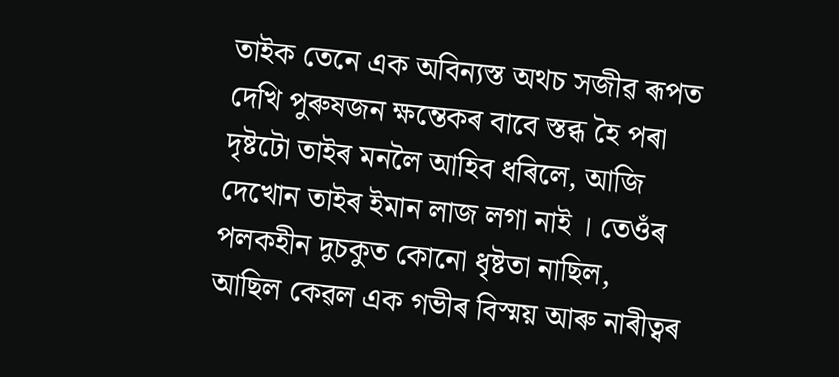তাইক তেনে এক অবিন্যস্ত অথচ সজীৱ ৰূপত দেখি পুৰুষজন ক্ষন্তেকৰ বাবে স্তব্ধ হৈ পৰা দৃষ্টটো তাইৰ মনলৈ আহিব ধৰিলে, আজি দেখোন তাইৰ ইমান লাজ লগা নাই । তেওঁৰ পলকহীন দুচকুত কোনো ধৃষ্টতা নাছিল, আছিল কেৱল এক গভীৰ বিস্ময় আৰু নাৰীত্বৰ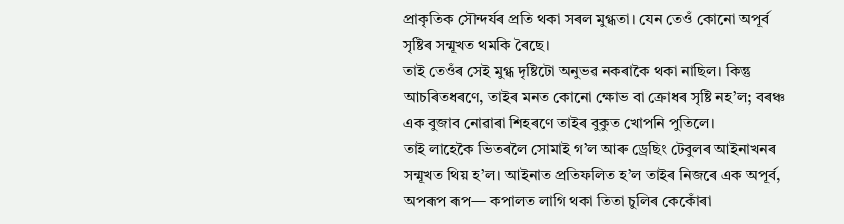প্ৰাকৃতিক সৌন্দৰ্যৰ প্ৰতি থকা সৰল মুগ্ধতা। যেন তেওঁ কোনো অপূৰ্ব সৃষ্টিৰ সন্মূখত থমকি ৰৈছে।
তাই তেওঁৰ সেই মুগ্ধ দৃষ্টিটো অনুভৱ নকৰাকৈ থকা নাছিল। কিন্তু আচৰিতধৰণে, তাইৰ মনত কোনো ক্ষোভ বা ক্ৰোধৰ সৃষ্টি নহ’ল; বৰঞ্চ এক বুজাব নোৱাৰা শিহৰণে তাইৰ বুকুত খোপনি পুতিলে।
তাই লাহেকৈ ভিতৰলৈ সোমাই গ’ল আৰু ড্ৰেছিং টেবুলৰ আইনাখনৰ সন্মূখত থিয় হ’ল। আইনাত প্ৰতিফলিত হ’ল তাইৰ নিজৰে এক অপূৰ্ব, অপৰূপ ৰূপ— কপালত লাগি থকা তিতা চুলিৰ কেকোঁৰা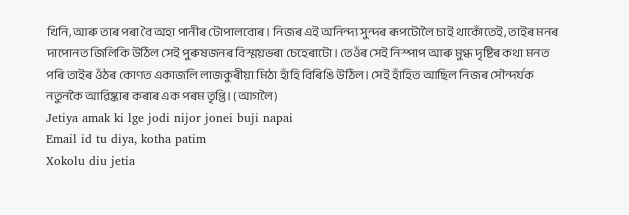খিনি, আৰু তাৰ পৰা বৈ অহা পানীৰ টোপালবোৰ। নিজৰ এই অনিন্দ্য সুন্দৰ ৰূপটোলৈ চাই থাকোঁতেই, তাইৰ মনৰ দাপোনত জিলিকি উঠিল সেই পুৰুষজনৰ বিস্ময়ভৰা চেহেৰাটো। তেওঁৰ সেই নিস্পাপ আৰু মুগ্ধ দৃষ্টিৰ কথা মনত পৰি তাইৰ ওঁঠৰ কোণত একাজলি লাজকুৰীয়া মিঠা হাঁহি বিৰিঙি উঠিল। সেই হাঁহিত আছিল নিজৰ সৌন্দৰ্যক নতুনকৈ আৱিষ্কাৰ কৰাৰ এক পৰম তৃপ্তি। (আগলৈ)
Jetiya amak ki lge jodi nijor jonei buji napai
Email id tu diya, kotha patim
Xokolu diu jetia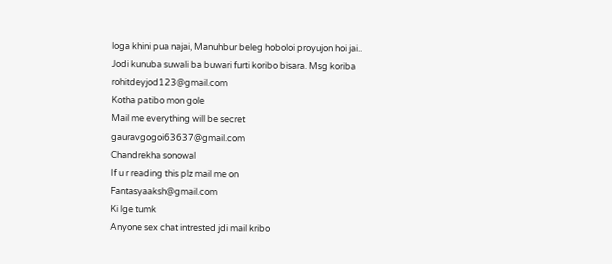loga khini pua najai, Manuhbur beleg hoboloi proyujon hoi jai..
Jodi kunuba suwali ba buwari furti koribo bisara. Msg koriba
rohitdeyjod123@gmail.com
Kotha patibo mon gole
Mail me everything will be secret
gauravgogoi63637@gmail.com
Chandrekha sonowal
If u r reading this plz mail me on
Fantasyaaksh@gmail.com
Ki lge tumk
Anyone sex chat intrested jdi mail kribo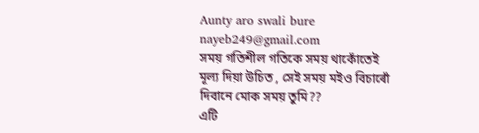Aunty aro swali bure
nayeb249@gmail.com
সময় গতিশীল গতিকে সময় থাকোঁতেই মূল্য দিয়া উচিত , সেই সময় মইও বিচাৰোঁ দিবানে মোক সময় তুমি??
এটি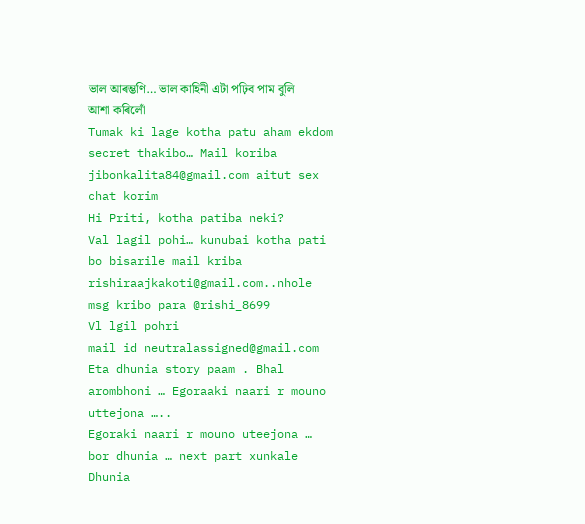ভাল আৰম্ভণি… ভাল কাহিনী এটা পঢ়িব পাম বুলি আশা কৰিলোঁ
Tumak ki lage kotha patu aham ekdom secret thakibo… Mail koriba jibonkalita84@gmail.com aitut sex chat korim
Hi Priti, kotha patiba neki?
Val lagil pohi… kunubai kotha pati bo bisarile mail kriba rishiraajkakoti@gmail.com..nhole msg kribo para @rishi_8699
Vl lgil pohri
mail id neutralassigned@gmail.com
Eta dhunia story paam . Bhal arombhoni … Egoraaki naari r mouno uttejona …..
Egoraki naari r mouno uteejona … bor dhunia … next part xunkale
Dhunia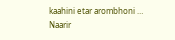kaahini etar arombhoni … Naarir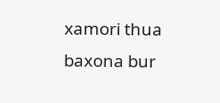xamori thua baxona bur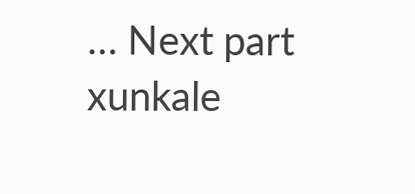… Next part xunkale